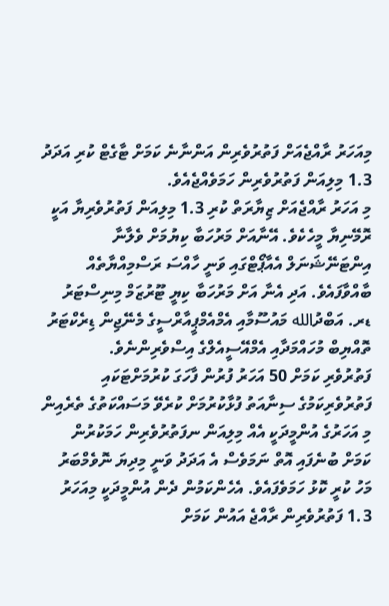މިއަހަރު ރާއްޖެއަށް ފަތުރުވެރިން އަންނާނެ ކަމަށް ޓާގެޓް ކުރި އަދަދު 1.3 މިލިއަން ފަތުރުވެރިން ހަމަވެއްޖެއެވެ.
މި އަހަރު ރާއްޖެއަށް ޒިޔާރަތް ކުރި 1.3 މިލިއަން ފަތުރުވެރިޔާ އަކީ ރޮމޭނިޔާ މީހެކެވެ. އޭނާއަށް މަރުހަބާ ކިޔުމަށް ވެލާނާ އިންޓަނޭޝަނަލް އެއާޕޯޓްގައި ވަނީ ހާއްސަ ރަސްމިއްޔާތެއް ބާއްވާފައެވެ. އަދި އެނާ އަށް މަރުހަބާ ކިޔީ ޓޫރުޒަމް މިނިސްޓަރު ޑރ. އަބްދުالله މައުސޫމާއި އެމްއެމްޕީއާރްސީގެ މެނޭޖިން ޑިރެކްޓަރު ތޮއްޔިބް މުހައްމަދާއި އެމްއޭސީއެލްގެ އިސްވެރިންނެވެ.
ފަތުރުވެރި ކަމަށް 50 އަހަރު ފުރުން ފާހަގަ ކުރުމަށްޓަކައި ފަތުރުވެރިކަމުގެ ސިނާއަތު ފުޅާކުރުމަށް ކުރެވޭ މަސައްކަތުގެ ތެރެއިން މި އަހަރުގެ އުންމީދަކީ އެއް މިލިއަން ނފަތުރުވެރިން ހަމަކުރުން ކަމަށް ބުނެފައި އޮތް ނަމަވެސް އެ އަދަދު ވަނީ މިދިޔަ ނޮވެމްބަރު މަހު ކުރީ ކޮޅު ހަމަވެފައެވެ. އެހެންކަމުން ދެން އުންމީދަކީ މިއަހަރު 1.3 ފަތުރުވެރިން ރާއްޖެ އައުން ކަމަށް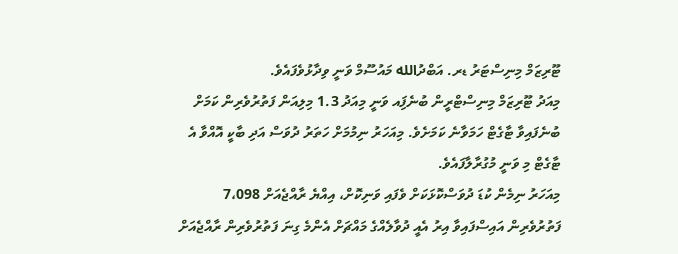ޓޫރިޒަމް މިނިސްޓަރު ޑރ. އަބްދުالله މައުސޫމް ވަނީ ވިދާޅުވެފައެވެ.
މިއަދު ޓޫރިޒަމް މިނިސްޓްރީން ބުނެފަިއ ވަނީ މިއަދު 1.3 މިލިއަން ފަތުރުވެރިން ކަމަށް ބުނެފައިވާ ޓާގެޓް ހަމަވާނެ ކަމަށެވެ. މިއަހަރު ނިމުމަށް ހަތަރު ދުވަސް އަދި ބާކީ އޮއްވާ އެ ޓާގެޓް މި ވަނީ މުގުރާލާފައެވެ.
މިއަހަރު ނިމެން ކުޑަ ދުވަސްކޮޅަކަށް ވެފައި ވަނިކޮށް، އިއްޔެ ރާއްޖެއަށް 7،098 ފަތުރުވެރިން އައިސްފައިވާ އިރު އެއީ ދުވާލެއްގެ މައްޗަށް އެންމެ ގިނަ ފަތުރުވެރިން ރާއްޖެއަށް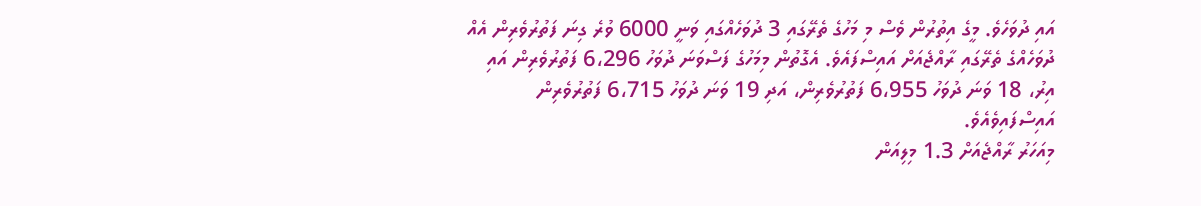އައި ދުވަހެވެ. މީގެ އިތުރުން ވެސް މި މަހުގެ ތެރޭގައި 3 ދުވަހެއްގައި ވަނީ 6000 ވުރެ ގިނަ ފަތުރުވެރިން އެއް ދުވަހެއްގެ ތެރޭގައި ރާއްޖެއަށް އައިސްފައެވެ. އެގޮތުން މިމަހުގެ ފަސްވަނަ ދުވަހު 6،296 ފަތުރުވެރިން އައި އިރު، 18 ވަނަ ދުވަހު 6،955 ފަތުރުވެރިން، އަދި 19 ވަނަ ދުވަހު 6،715 ފަތުރުވެރިން އައިސްފައިވެއެވެ.
މިއަހަރު ރާއްޖެއަށް 1.3 މިލިއަން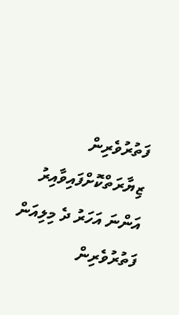ފަތުރުވެރިން ޒިޔާރަތްކޮށްފައިވާއިރު އަންނަ އަހަރު ދެ މިލިއަން ފަތުރުވެރިން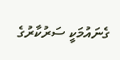ގެނައުމަކީ ސަރުކާރުގެ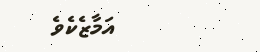އަމާޒެކެވެ